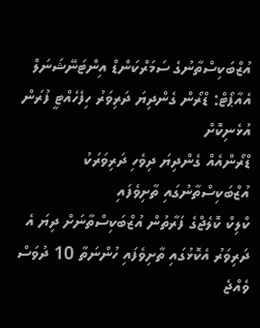އުޒްބަކިސްތާނުގެ ސަމަރްކަންޑް އިންޓަނޭޝަނަލް އެއާޕޯޓް: ޑްރޯން ގެންދިޔަ ދަރިވަރު ހިފެހެއްޓީ ފުރަން އުޅެނިކޮށް
ޑްރޯންއެއް ގެންދިޔަ ދިވެހި ދަރިވަރަކު އުޒްބަކިސްތާނުގައި ތާށިވެފައި
ކްލިކް ކޮލެޖްގެ ފަރާތުން އުޒްބަކިސްތާނަށް ދިޔަ އެ ދަރިވަރު އެކޮޅުގައި ތާށިވެފައި ހުންނަތާ 10 ދުވަސް ވެއްޖެ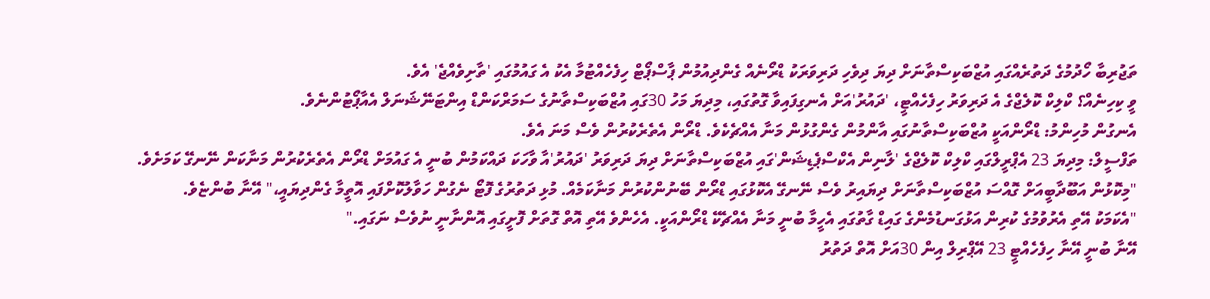ތަޖުރިބާ ހޯދުމުގެ ދަތުރެއްގައި އުޒްބަކިސްތާނަށް ދިޔަ ދިވެހި ދަރިވަރަކު ޑްރޯނެއް ގެންދިއުމުން ޕާސްޕޯޓް ހިފެހެއްޓުމާ އެކު އެ ގައުމުގައި 'ތާށިވެއްޖެ' އެވެ.
ވީ ކިހިނެއް؟ ކްލިކް ކޮލެޖްގެ އެ ދަރިވަރު ހިފެހެއްޓީ، 'ދައުރު'އަށް އެނގިފައިވާ ގޮތުގައި، މިދިޔަ މަހު 30ގައި އުޒްބަކިސްތާނުގެ ސަމަރްކަންޑް އިންޓަނޭޝަނަލް އެއާޕޯޓުންނެވެ.
އެނގުން މުހިންމު: ޑްރޯންއަކީ އުޒްބަކިސްތާނުގައި އާންމުން ގެންގުޅުން މަނާ އެއްޗެކެވެ. ޑްރޯން އެތެރެކުރުން ވެސް މަނަ އެވެ.
ތަފްސީލް: މިދިޔަ 23 އެޕްރީލްގައި ކްލިކް ކޮލެޖްގެ 'ލާނިން އެކްސްޕެޑިޝަން'ގައި އުޒްބަކިސްތާނަށް ދިޔަ ދަރިވަރު 'ދައުރު'އާ ވާހަކަ ދައްކަމުން ބުނީ އެ ގައުމަށް ޑްރޯން އެތެރެކުރުން މަނާކަން ނޭނގޭ ކަމަށެވެ.
"މިކޮޅުން އަބޫދާބީއަށް ގޮއްސަ އުޒްބަކިސްތާނަށް ދިޔައިރު ވެސް ނޭނގޭ އެކޮޅުގައި ޑްރޯން ބޭނުންކުރުން މަނާކަމެއް. މުޅި ދަތުރުގެ ފޮޓޯ ނެގުން ހަވާލުކޮށްފައި އޮތީމާ ގެންދިޔައީ،" އޭނާ ބުންޏެވެ.
"އެކަމަކު އޭތި އެރުވުމުގެ ކުރިން އަޅުގަނޑުމެންގެ ގައިޑް ގާތުގައި އެހީމާ ބުނީ މަނާ އެއްޗެކޭ ޑްރޯންއަކީ. އެހެންވެ އޭތި އޮތް ގޮތަށް ފޮށީގައި އޮންނާނީ ނުވެސް ނަގައި."
އޭނާ ބުނީ އޭނާ ހިފެހެއްޓީ 23 އޭޕްރިލް އިން 30އަށް އޮތް ދަތުރު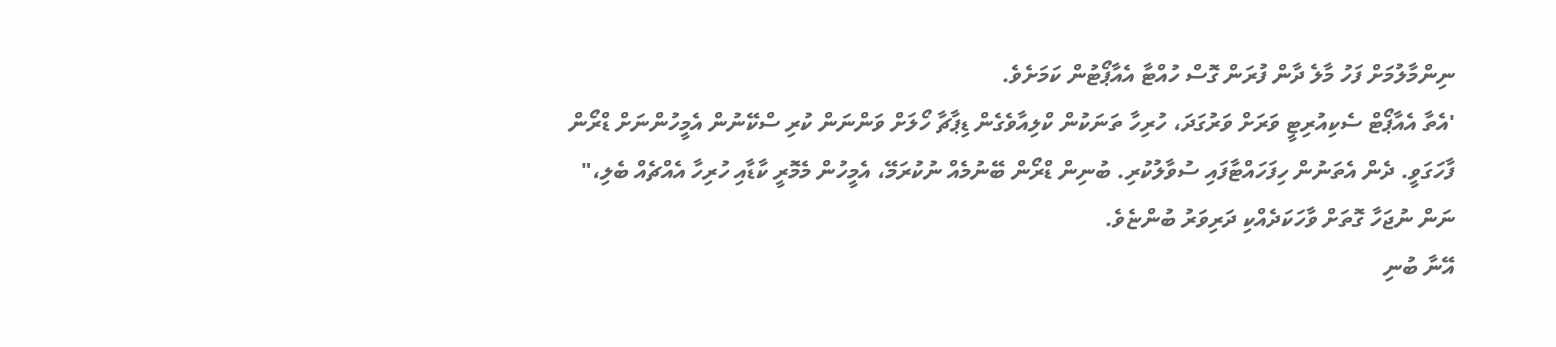ނިންމާލުމަށް ފަހު މާލެ ދާން ފުރަން ގޮސް ހުއްޓާ އެއާޕޯޓުން ކަމަށެވެ.
'އެތާ އެއާޕޯޓް ސެކިއުރިޓީ ވަރަށް ވަރުގަދަ، ހުރިހާ ތަނަކުން ކްލިއާވެގެން ޑިޕާޗާ ހޯލަށް ވަންނަން ކުރި ސްކޭނުން އެމީހުންނަށް ޑްރޯން ފާހަގަވީ. ދެން އެތަނުން ހިފަހައްޓާފައި ސުވާލުކުރި. ބުނިން ޑްރޯން ބޭނުމެއް ނުކުރަމޭ، އެމީހުން މެމޮރީ ކާޑާއި ހުރިހާ އެއްޗެއް ބެލި،" ނަން ނުޖަހާ ގޮތަށް ވާހަކަދެއްކި ދަރިވަރު ބުންޏެވެ.
އޭނާ ބުނި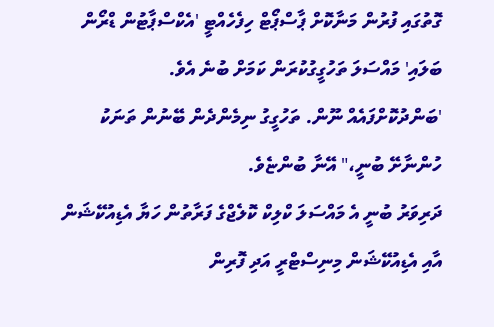ގޮތުގައި ފުރުން މަނާކޮށް ޕާސްޕޯޓް ހިފެހެއްޓީ 'އެކްސްޕާޓުން ޑްރޯން ބަލައި' މައްސަލަ ތަހުގީގުކުރަން ކަމަށް ބުނެ އެވެ.
'ބަންދުކޮށްފައެއް ނޫން. ތަހުގީގު ނިމެންދެން ބޭނުން ތަނަކު ހުންނާށޭ ބުނީ،" އޭނާ ބުންޏެވެ.
ދަރިވަރު ބުނީ އެ މައްސަލަ ކްލިކް ކޮލެޖްގެ ފަރާތުން ހަޔާ އެޑިއުކޭޝަން އާއި އެޑިއުކޭޝަން މިނިސްޓްރީ އަދި ފޮރިން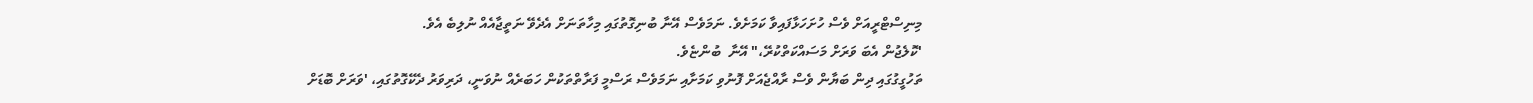މިނިސްޓްރީއަށް ވެސް ހުށަހަޅާފައިވާ ކަމަށެވެ. ނަމަވެސް އޭނާ ބުނިގޮތުގައި މިހާތަނަށް އެދެވޭ ނަތީޖާއެއް ނުލިބެ އެވެ.
'ކޮލެޖުން އެބަ ވަރަށް މަސައްކަތްކުރޭ،" އޭނާ  ބުންޏެވެ.
ތަހުގީގުގައި ދިން ބަޔާން ވެސް ރާއްޖެއަށް ފޮނުވި ކަމަށާއި ނަމަވެސް ރަސްމީ ފަރާތްތަކުން ހަބަރެއް ނުވަނީ، ދަރިވަރު ދެކޭގޮތުގައި، 'ވަރަށް ބޮޑަށް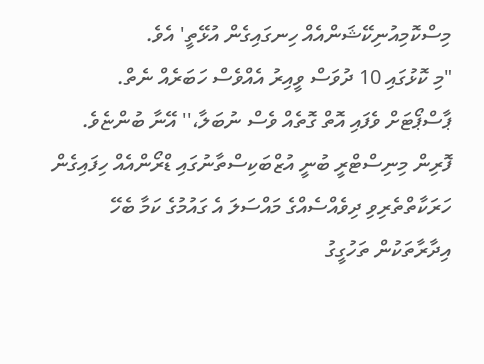މިސްކޮމިއުނިކޭޝަންއެއް ހިނގައިގެން އުޅޭތީ' އެވެ.
"މި ކޮޅުގައި 10 ދުވަސް ވީއިރު އެއްވެސް ހަބަރެއް ނެތް. ޕާސްޕޯޓަށް ވެފައި އޮތް ގޮތެއް ވެސް ނުބަލާ،'' އޭނާ ބުންޏެވެ.
ފޮރިން މިނިސްޓްރީ ބުނީ އުޒްބަކިސްތާނުގައި ޑްރޯންއެއް ހިފައިގެން ހަރަކާތްތެރިވި ދިވެއްސެއްގެ މައްސަލަ އެ ގައުމުގެ ކަމާ ބެހޭ އިދާރާތަކުން ތަހުގީގު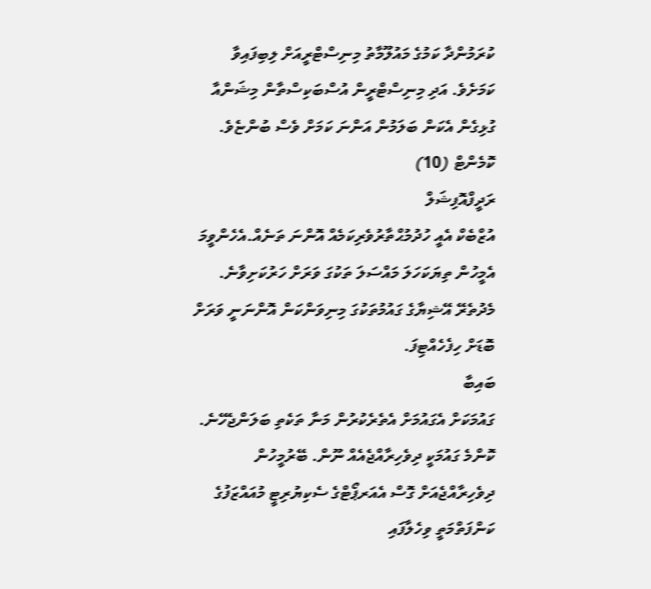ކުރަމުންދާ ކަމުގެ މައުލޫމާތު މިނިސްޓްރީއަށް ލިބިފައިވާ ކަމަށެވެ. އަދި މިނިސްޓްރީން އުސްބަކިސްތާން މިޝަންއާ ގުޅިގެން އެކަން ބަލަމުން އަންނަ ކަމަށް ވެސް ބުންޏެވެ.
ކޮމެންޓް (10)
ރަދީފްއޮފިޝަލް
އުޒްބެކް އެއީ ހުދުމުޙްތާރުވެރިކަމެއް އޮންނަ ތަނެއް.އެހެންވީމަ އެމީހުން ތިޔަކަހަލަ މައްސަލަ ތަކުގަ ވަރަށް ހަރުކަށިވާނެ. މެދުތެރޭ އޭޝިޔާގެ ގައުމުތަކުގަ މިނިވަންކަން އޮންނަނީ ވަރަށް ބޮޑަށް ހިފެހެއްޓިފަ.
ބައިބާ
ގައުމަކަށް އެގައުމަށް އެތެރެކުރުން މަނާ ތަކެތި ބަލަންޖެހޭނެ. ކޮންމެ ގައުމަކީ ދިވެހިރާއްޖެއެއް ނޫން. ބޭރުމީހުން ދިވެހިރާއްޖެއަށް ގޮސް އެއަރޕޯޓްގެ ސެކިޔުރިޓީ މުއައްޒަފުގެ ކަންފަތްމަތީ ވިހެލާފައި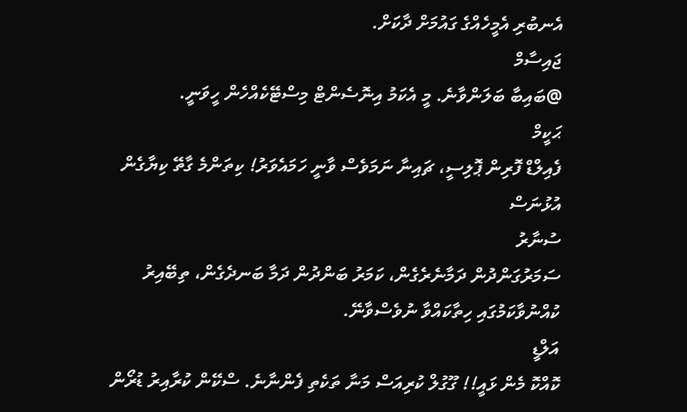އެނބުރި އެމީހެއްގެ ގައުމަށް ދާކަށް.
ޖައިސާމް
@ބައިބާ ބަލަންވާނެ. މީ އެކަމު އިނޮސެންޓް މިސްޓޭކެއްހެން ހީވަނީ.
ޙަކީމް
ފެއިލްޑް ފޮރިން ޕޮލިސީ، ޗައިނާ ނަމަވެސް ވާނީ ހަމައެވަރު! ކިތަންމެ ގާތޭ ކިޔާގެން އުޅުނަސް
ސުނާރު
ސަމަރުގަންދުން ދަމާނެރެގެން، ކަމަރު ބަންދުން ދަމާ ބަނދެގެން، ތިބޭއިރު ކުއްނުވާކަމުގައި ހިތާކައްވާ ނުވެސްވާނޭ.
އަލްޑީ
ކޮއްކޮ މެން ޅައީ!! ގޫގުލް ކުރިއަސް މަނާ ތަކެތި ފެންނާނެ. ސްކޭން ކުރާއިރު ޑުރޯން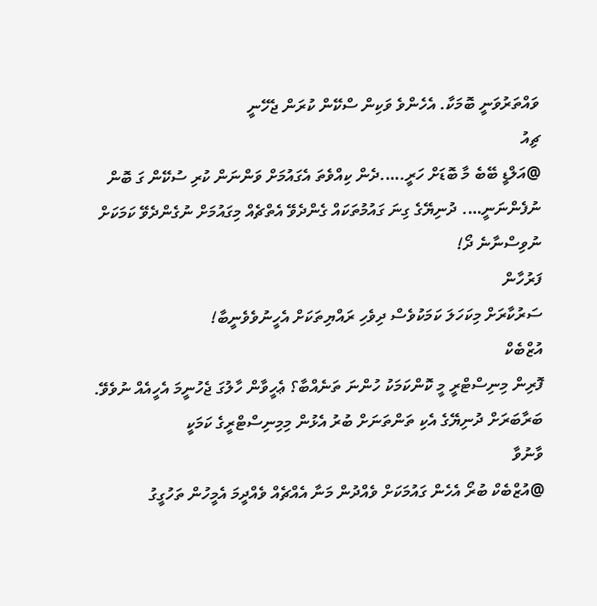ވައްތަރުވަނީ ބޮމަކާ. އެހެންވެ ވަކިން ސްކޭން ކުރަން ޖެހޭނީ
ޗިއު
@އަލްޑީ ބޭބެ މާ ބޮޑަށް ހަރީ.….ދެން ކިއްވެތަ އެގައުމަށް ވަންނަން ކުރި ސުކޭން ގަ ބޮން ނުފެންނަނީ…. ދުނިޔޭގެ ގިނަ ގައުމުތަކައް ގެންދެވޭ އެތްޗެއް މިގައުމަށް ނުގެންދެވޭ ކަމަކަށް ނުވިސްނާނެ ދޯ!
ފަރުހާން
ސަރުކާރަށް މިކަހަލަ ކަމަކުވެސް ދިވެހި ރައްޔިތަކަށް އެހީނުވެވެނީބާ!
އުޒްބެކް
ފޮރިން މިނިސްޓްރީ މީ ކޮންކަމަކު ހުންނަ ތަނެއްބާ؟ ޢެހީވާން ހާލުގަ ޖެހުނީމަ އެހީއެއް ނުވެވޭ. ބަރާބަރަށް ދުނިޔޭގެ އެކި ތަންތަނަށް ބުރު އެޅުން މިމިނިސްޓްރީގެ ކަމަކީ
ވާނުވާ
@އުޒްބެކް ބުރޯ އެހެން ގައުމަކަށް ވެއްދުން މަނާ އެއްޗެއް ވެއްދީމަ އެމީހުން ތަހުގީގު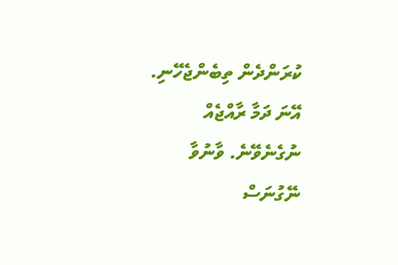ކުރަންދެން ތިބެންޖެހޭނި. އޭނަ ދަމާ ރާއްޖެއް ނުގެނެވޭނެ. ވާނުވާ ނޭގުނަސް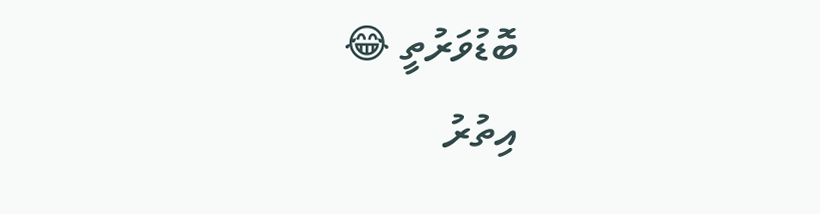ބޮޑުވަރުތީ 😂
އިތުރު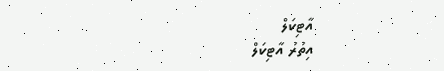އާޓިކަލް
އިތުރު އާޓިކަލް